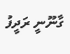ގާނޫނީ ރަދީފު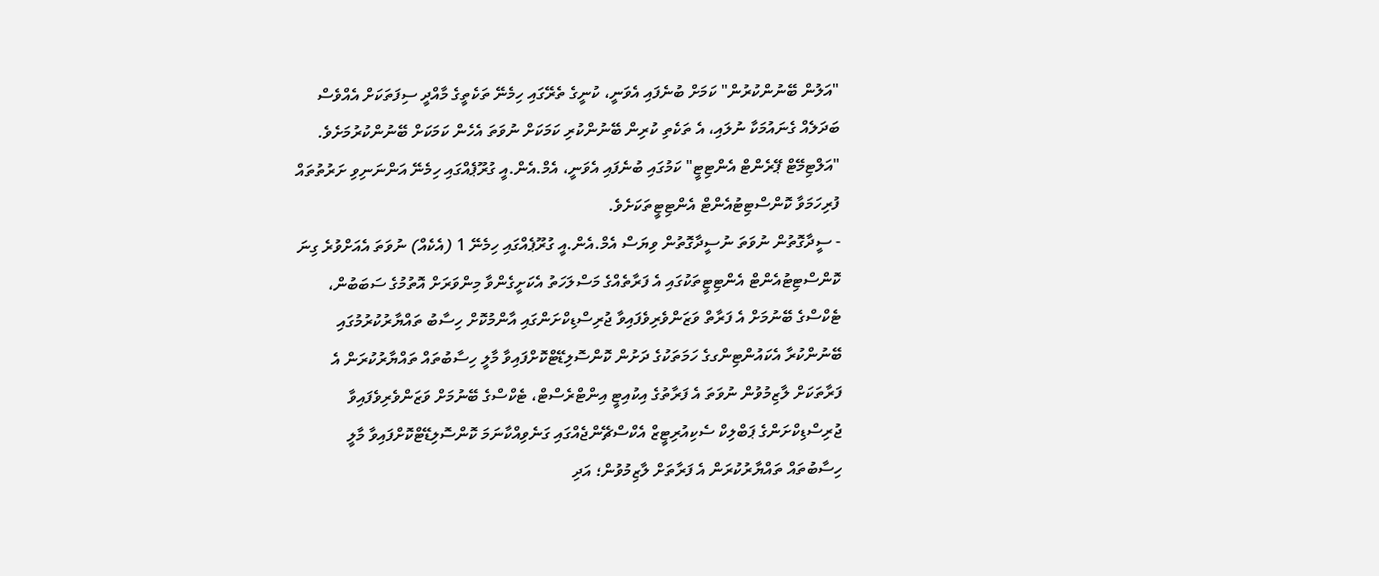"އަލުން ބޭނުންކުރުން" ކަމަށް ބުނެފައި އެވަނީ، ކުނީގެ ތެރޭގައި ހިމެނޭ ތަކެތީގެ މާއްދީ ސިފަތަކަށް އެއްވެސް ބަދަލެއް ގެނައުމަކާ ނުލައި، އެ ތަކެތި ކުރިން ބޭނުންކުރި ކަމަކަށް ނުވަތަ އެހެން ކަމަކަށް ބޭނުންކުރުމަށެވެ.
"އަލްޓިމޭޓް ޕޭރެންޓް އެންޓިޓީ" ކަމުގައި ބުނެފައި އެވަނީ، އެމް.އެން.އީ ގުރޫޕެއްގައި ހިމެނޭ އަންނަނިވި ށަރުތުތައް ފުރިހަމަވާ ކޮންސްޓިޓުއެންޓް އެންޓިޓީތަކަށެވެ.
- ސީދާގޮތުން ނުވަތަ ނުސީދާގޮތުން ވިޔަސް އެމް.އެން.އީ ގުރޫޕެއްގައި ހިމެނޭ 1 (އެކެއް) ނުވަތަ އެއަށްވުރެ ގިނަ ކޮންސްޓިޓުއެންޓް އެންޓިޓީތަކުގައި އެ ފަރާތެއްގެ މަސްލަހަތު އެކަށީގެންވާ މިންވަރަށް އޮތުމުގެ ސަބަބުން، ޓެކްސްގެ ބޭނުމަށް އެ ފަރާތް ވަޒަންވެރިވެފައިވާ ޖުރިސްޑިކްށަންގައި އާންމުކޮށް ހިސާބު ތައްޔާރުކުރުމުގައި ބޭނުންކުރާ އެކައުންޓިންގގެ ހަމަތަކުގެ ދަށުން ކޮންސޮލިޑޭޓްކޮށްފައިވާ މާލީ ހިސާބުތައް ތައްޔާރުކުރަން އެ ފަރާތަކަށް ލާޒިމުވުން ނުވަތަ އެ ފަރާތުގެ އިކުއިޓީ އިންޓްރެސްޓް، ޓެކްސްގެ ބޭނުމަށް ވަޒަންވެރިވެފައިވާ ޖުރިސްޑިކްށަންގެ ޕަބްލިކް ސެކިއުރިޓީޒް އެކްސްޗޭންޖެއްގައި ގަނެވިއްކާނަމަ ކޮންސޮލިޑޭޓްކޮށްފައިވާ މާލީ ހިސާބުތައް ތައްޔާރުކުރަން އެ ފަރާތަށް ލާޒިމުވުން؛ އަދި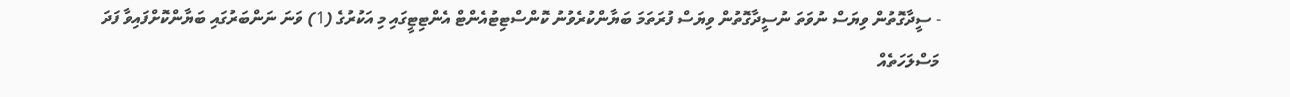- ސީދާގޮތުން ވިޔަސް ނުވަތަ ނުސީދާގޮތުން ވިޔަސް ފުރަތަމަ ބަޔާންކުރެވުނު ކޮންސްޓިޓުއެންޓް އެންޓިޓީގައި މި އަކުރުގެ (1) ވަނަ ނަންބަރުގައި ބަޔާންކޮށްފައިވާ ފަދަ މަސްލަހަތެއް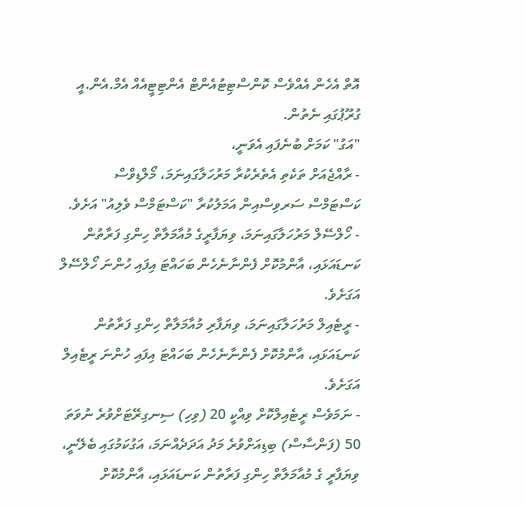އޮތް އެހެން އެއްވެސް ކޮންސްޓިޓުއެންޓް އެންޓިޓީއެއް އެމް.އެން.އީ ގުރޫޕުގައި ނެތުން.
"އަގު" ކަމަށް ބުނެފައި އެވަނީ،
- ރާއްޖެއަށް ތަކެތި އެތެރެކުރާ މަރުހަލާގައިނަމަ، މޯލްޑިވްސް ކަސްޓަމްސް ސަރވިސްއިން އަމަލުކުރާ "ކަސްޓަމްސް ވެލިއު" އަށެވެ.
- ހޯލްސޭލް މަރުހަލާގައިނަމަ، ވިޔަފާރީގެ މުއާމަލާތް ހިންގި ފަރާތުން ކަނޑައަޅައި، އާންމުކޮށް ފެންނާނެހެން ބަހައްޓަ އިފައި ހުންނަ ހޯލްސޭލް އަގަށެވެ.
- ރީޓެއިލް މަރުހަލާގައިނަމަ، ވިޔަފާރި މުއާމަލާތް ހިންގި ފަރާތުން ކަނޑައަޅައި، އާންމުކޮށް ފެންނާނެހެން ބަހައްޓަ އިފައި ހުންނަ ރީޓެއިލް އަގަށެވެ.
- ނަމަވެސް ރީޓެއިލްކޮށް ވިއްކީ 20 (ވިހި) ސިނގިރޭޓަށްވުރެ ނުވަތަ 50 (ފަންސާސް) ބިޑިއަށްވުރެ މަދު އަދަދެއްނަމަ، އަގުކަމުގައި ބެލޭނީ، ވިޔަފާރީ ގެ މުއާމަލާތް ހިންގި ފަރާތުން ކަނޑައަޅައި، އާންމުކޮށް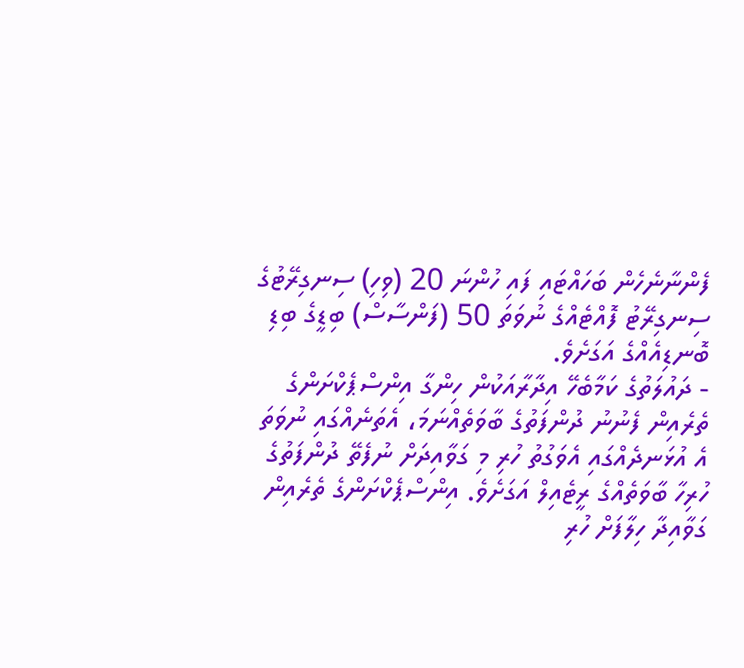ފެންނާނެހެން ބަހައްޓައި ފައި ހުންނަ 20 (ވިހި) ސިނގިރޭޓުގެ ސިނގިރޭޓު ފޮއްޓެއްގެ ނުވަތަ 50 (ފަންސާސް) ބިޑީގެ ބިޑި ބޮނޑިއެއްގެ އަގަށެވެ.
- ދައުލަތުގެ ކަމާބެހޭ އިދާރާއަކުން ހިންގާ އިންސްޕެކްށަންގެ ތެރެއިން ފެނުނު ދުންފަތުގެ ބާވަތެއްނަމަ، އެތަނެއްގައި ނުވަތަ އެ އުޅަނދެއްގައި އެވަގުތު ހުރި މި ގަވާއިދަށް ނުފެތޭ ދުންފަތުގެ ހުރިހާ ބާވަތެއްގެ ރީޓެއިލް އަގަށެވެ. އިންސްޕެކްށަންގެ ތެރެއިން ގަވާއިދާ ހިލާފަށް ހުރި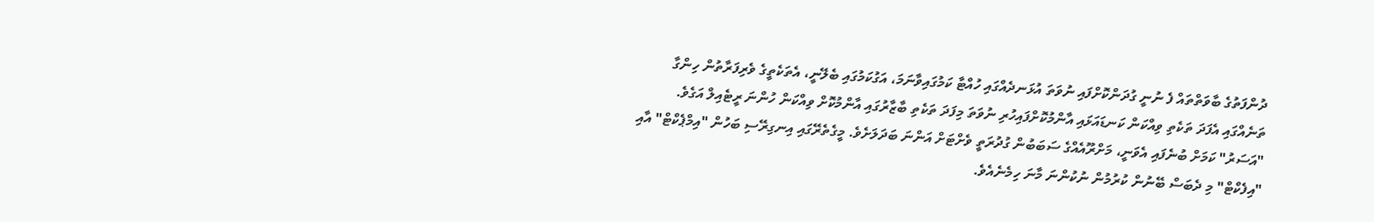ދުންފަތުގެ ބާވަތްތައް ފެ ނުނީ ގުދަންކޮށްފައި ނުވަތަ އުޅަނދެއްގައި ހުއްޓާ ކަމުގައިވާނަމަ، އަގުކަމުގައި ބެލޭނީ، އެތަކެތީގެ ވެރިފަރާތުން ހިންގާ ތަނެއްގައި އެފަދަ ތަކެތި ވިއްކަން ކަނޑައަޅައި އާންމުކޮށްފައިހުރި ނުވަތަ މިފަދަ ތަކެތި ބާޒާރުގައި އާންމުކޮށް ވިއްކަން ހުންނަ ރީޓެއިލް އަގެވެ.
"އަސަރު" ކަމަށް ބުނެފައި އެވަނީ، މަށްރޫއެއްގެ ސަބަބުން ގުދުރަތީ ވެށްޓަށް އަންނަ ބަދަލަށެވެ. މީގެތެރޭގައި އިނގިރޭސި ބަހުން "އިމްޕެކްޓް" އާއި "އިފެކްޓް" މި ދެބަސް ބޭނުން ކުރުމުން ނުކުންނަ މާނަ ހިމެނެއެވެ.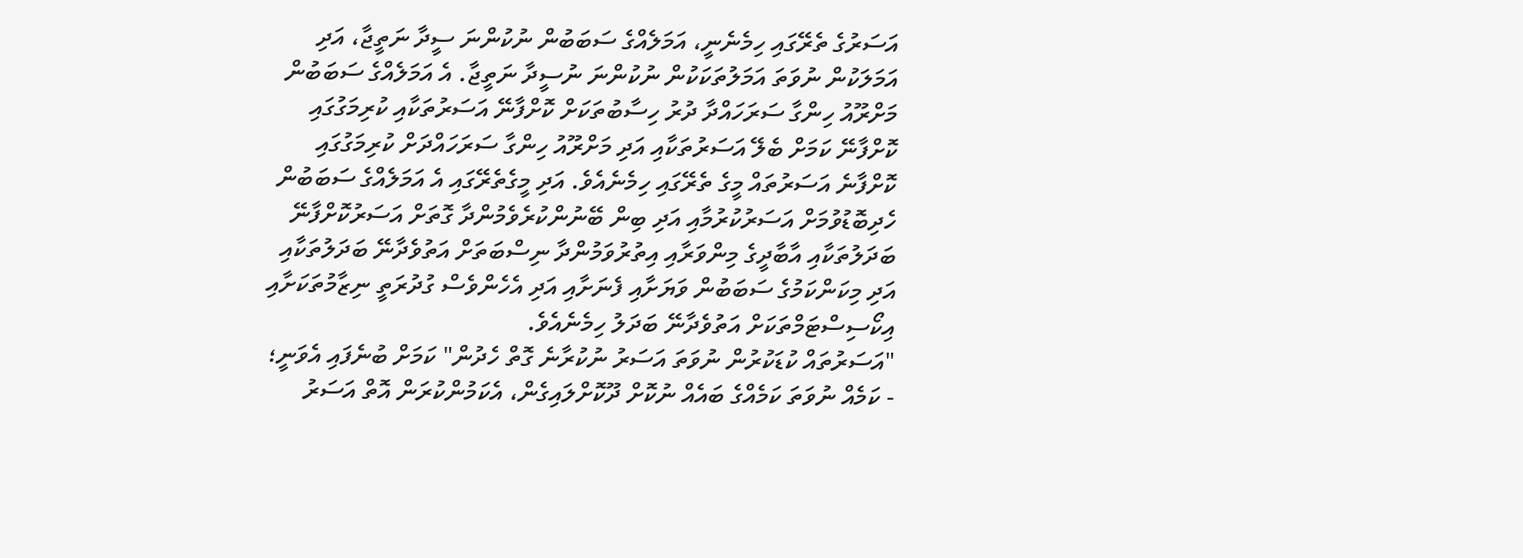އަސަރުގެ ތެރޭގައި ހިމެނެނީ، އަމަލެއްގެ ސަބަބުން ނުކުންނަ ސީދާ ނަތީޖާ، އަދި އަމަލަކުން ނުވަތަ އަމަލުތަކަކުން ނުކުންނަ ނުސީދާ ނަތީޖާ. އެ އަމަލެއްގެ ސަބަބުން މަށްރޫއު ހިންގާ ސަރަހައްދާ ދުރު ހިސާބުތަކަށް ކޮށްފާނޭ އަސަރުތަކާއި ކުރިމަގުގައި ކޮށްފާނޭ ކަމަށް ބެލޭ އަސަރުތަކާއި އަދި މަށްރޫއު ހިންގާ ސަރަހައްދަށް ކުރިމަގުގައި ކޮށްފާނެ އަސަރުތައް މީގެ ތެރޭގައި ހިމެނެއެވެ. އަދި މީގެތެރޭގައި އެ އަމަލެއްގެ ސަބަބުން ހެދިބޮޑުވުމަށް އަސަރުކުރުމާއި އަދި ބިން ބޭނުންކުރެވެމުންދާ ގޮތަށް އަސަރުކޮށްފާނޭ ބަދަލުތަކާއި އާބާދީގެ މިންވަރާއި އިތުރުވަމުންދާ ނިސްބަތަށް އަތުވެދާނޭ ބަދަލުތަކާއި އަދި މިކަންކަމުގެ ސަބަބުން ވަޔަށާއި ފެނަށާއި އަދި އެހެންވެސް ގުދުރަތީ ނިޒާމުތަކަށާއި އިކޯސިސްޓަމްތަކަށް އަތުވެދާނޭ ބަދަލު ހިމެނެއެވެ.
"އަސަރުތައް ކުޑަކުރުން ނުވަތަ އަސަރު ނުކުރާނެ ގޮތް ހެދުން" ކަމަށް ބުނެފައި އެވަނީ؛
- ކަމެއް ނުވަތަ ކަމެއްގެ ބައެއް ނުކޮށް ދޫކޮށްލައިގެން، އެކަމުންކުރަން އޮތް އަސަރު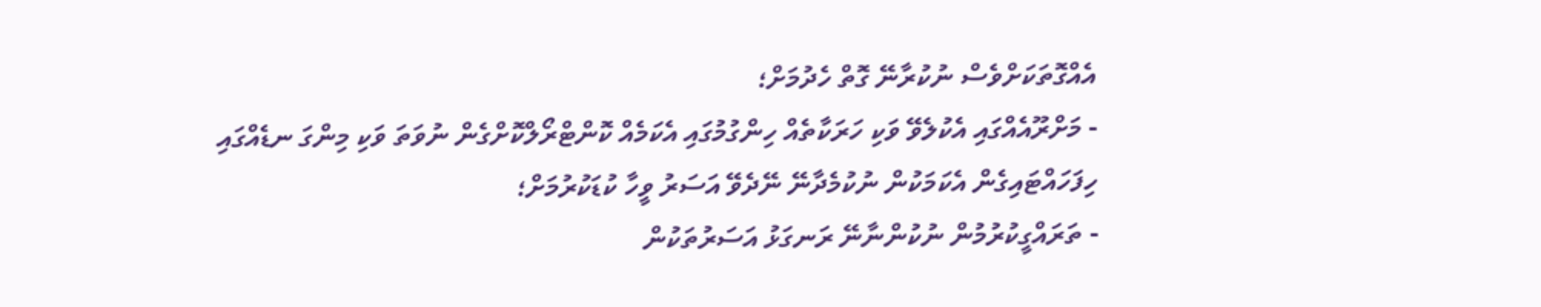އެއްގޮތަކަށްވެސް ނުކުރާނޭ ގޮތް ހެދުމަށް؛
- މަށްރޫއެއްގައި އެކުލެވޭ ވަކި ހަރަކާތެއް ހިންގުމުގައި އެކަމެއް ކޮންޓްރޯލްކޮށްގެން ނުވަތަ ވަކި މިންގަ ނޑެއްގައި ހިފަހައްޓައިގެން އެކަމަކުން ނުކުމެދާނޭ ނޭދެވޭ އަސަރު ވީހާ ކުޑަކުރުމަށް؛
- ތަރައްގީކުރުމުން ނުކުންނާނޭ ރަނގަޅު އަސަރުތަކުން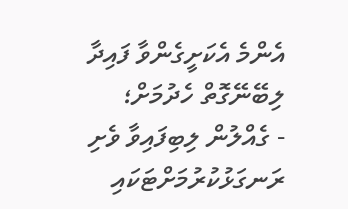އެންމެ އެކަށީގެންވާ ފައިދާ ލިބޭނޭގޮތް ހެދުމަށް؛
- ގެއްލުން ލިބިފައިވާ ވެށި ރަނގަޅުކުރުމަށްޓަކައި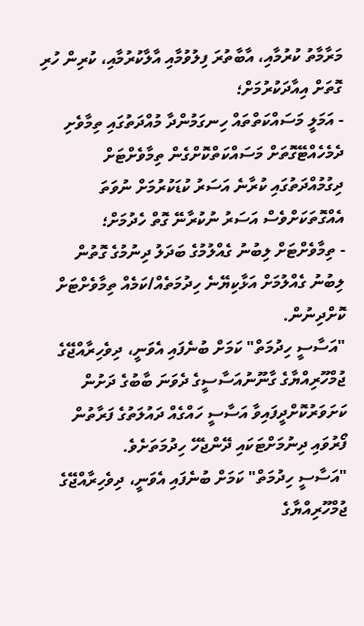މަރާމާތު ކުރުމާއި، އާބާތުރަ ފިލުވުމާއި އާލާކުރުމާއި، ކުރިން ހުރި ގޮތަށް އިއާދަކުރުމަށް؛
- އަމަލީ މަސައްކަތްތައް ހިނގަމުންދާ މުއްދަތުގައި ތިމާވެށި ދެމެހެއްޓޭގޮތަށް މަސައްކަތްކޮށްގެން ތިމާވެށްޓަށް ދިގުމުއްދަތުގައި ކުރާނެ އަސަރު ކުޑަކުރުމަށް ނުވަތަ އެއްގޮތަކަށްވެސް އަސަރު ނުކުރާނޭ ގޮތް ހެދުމަށް؛
- ތިމާވެށްޓަށް ލިބުނު ގެއްލުމުގެ ބަދަލު ދިނުމުގެ ގޮތުން ލިބުނު ގެއްލުމަށް އަޅާކިޔޭނެ ހިދުމަތެއް/ކަމެއް ތިމާވެށްޓަށް ކޮށްދިނުން.
"އަސާސީ ހިދުމަތް" ކަމަށް ބުނެފައި އެވަނީ، ދިވެހިރާއްޖޭގެ ޖުމްހޫރިއްޔާގެ ގާނޫނުއަސާސީގެ ދެވަނަ ބާބުގެ ދަށުން ކަށަވަރުކޮށްދީފައިވާ އަސާސީ ހައްގެއް ދައުލަތުގެ ފަރާތުން ފޯރުވައި ދިނުމަށްޓަކައި ދޭންޖެހޭ ހިދުމަތަށެވެ.
"އަސާސީ ހިދުމަތް" ކަމަށް ބުނެފައި އެވަނީ، ދިވެހިރާއްޖޭގެ ޖުމްހޫރިއްޔާގެ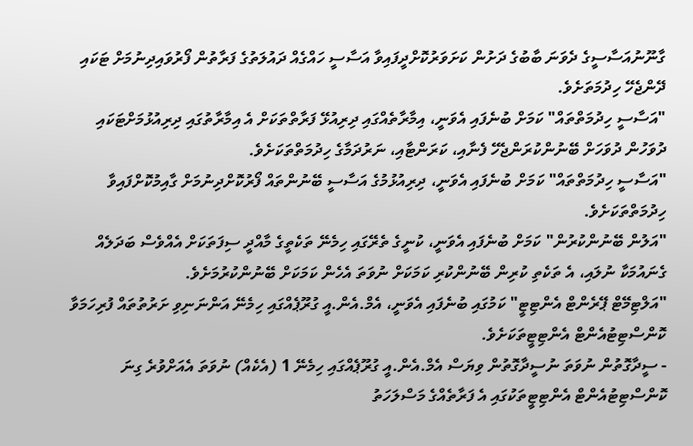ގާނޫނުއަސާސީގެ ދެވަނަ ބާބުގެ ދަށުން ކަށަވަރުކޮށްދީފައިވާ އަސާސީ ހައްގެއް ދައުލަތުގެ ފަރާތުން ފޯރުވައިދިނުމަށް ޓަކައި ދޭންޖެހޭ ހިދުމަތަށެވެ.
"އަސާސީ ހިދުމަތްތައް" ކަމަށް ބުނެފައި އެވަނީ، އިމާރާތެއްގައި ދިރިއުޅޭ ފަރާތްތަކަށް އެ އިމާރާތުގައި ދިރިއުޅުމަށްޓަކައި ދުވަހުން ދުވަހަށް ބޭނުންކުރަންޖެހޭ ފެނާއި، ކަރަންޓާއި، ނަރުދަމާގެ ހިދުމަތްތަކަށެވެ.
"އަސާސީ ހިދުމަތްތައް" ކަމަށް ބުނެފައި އެވަނީ، ދިރިއުޅުމުގެ އަސާސީ ބޭނުންތައް ފޯރުކޮށްދިނުމަށް ގާއިމުކޮށްފައިވާ ހިދުމަތްތަކަށެވެ.
"އަލުން ބޭނުންކުރުން" ކަމަށް ބުނެފައި އެވަނީ، ކުނީގެ ތެރޭގައި ހިމެނޭ ތަކެތީގެ މާއްދީ ސިފަތަކަށް އެއްވެސް ބަދަލެއް ގެނައުމަކާ ނުލައި، އެ ތަކެތި ކުރިން ބޭނުންކުރި ކަމަކަށް ނުވަތަ އެހެން ކަމަކަށް ބޭނުންކުރުމަށެވެ.
"އަލްޓިމޭޓް ޕޭރެންޓް އެންޓިޓީ" ކަމުގައި ބުނެފައި އެވަނީ، އެމް.އެން.އީ ގުރޫޕެއްގައި ހިމެނޭ އަންނަނިވި ށަރުތުތައް ފުރިހަމަވާ ކޮންސްޓިޓުއެންޓް އެންޓިޓީތަކަށެވެ.
- ސީދާގޮތުން ނުވަތަ ނުސީދާގޮތުން ވިޔަސް އެމް.އެން.އީ ގުރޫޕެއްގައި ހިމެނޭ 1 (އެކެއް) ނުވަތަ އެއަށްވުރެ ގިނަ ކޮންސްޓިޓުއެންޓް އެންޓިޓީތަކުގައި އެ ފަރާތެއްގެ މަސްލަހަތު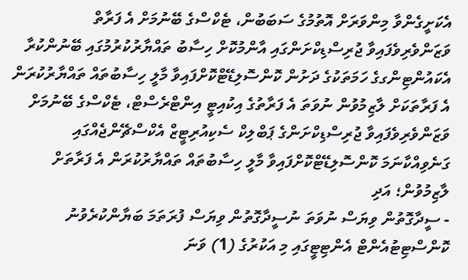އެކަށީގެންވާ މިންވަރަށް އޮތުމުގެ ސަބަބުން، ޓެކްސްގެ ބޭނުމަށް އެ ފަރާތް ވަޒަންވެރިވެފައިވާ ޖުރިސްޑިކްށަންގައި އާންމުކޮށް ހިސާބު ތައްޔާރުކުރުމުގައި ބޭނުންކުރާ އެކައުންޓިންގގެ ހަމަތަކުގެ ދަށުން ކޮންސޮލިޑޭޓްކޮށްފައިވާ މާލީ ހިސާބުތައް ތައްޔާރުކުރަން އެ ފަރާތަކަށް ލާޒިމުވުން ނުވަތަ އެ ފަރާތުގެ އިކުއިޓީ އިންޓްރެސްޓް، ޓެކްސްގެ ބޭނުމަށް ވަޒަންވެރިވެފައިވާ ޖުރިސްޑިކްށަންގެ ޕަބްލިކް ސެކިއުރިޓީޒް އެކްސްޗޭންޖެއްގައި ގަނެވިއްކާނަމަ ކޮންސޮލިޑޭޓްކޮށްފައިވާ މާލީ ހިސާބުތައް ތައްޔާރުކުރަން އެ ފަރާތަށް ލާޒިމުވުން؛ އަދި
- ސީދާގޮތުން ވިޔަސް ނުވަތަ ނުސީދާގޮތުން ވިޔަސް ފުރަތަމަ ބަޔާންކުރެވުނު ކޮންސްޓިޓުއެންޓް އެންޓިޓީގައި މި އަކުރުގެ (1) ވަނަ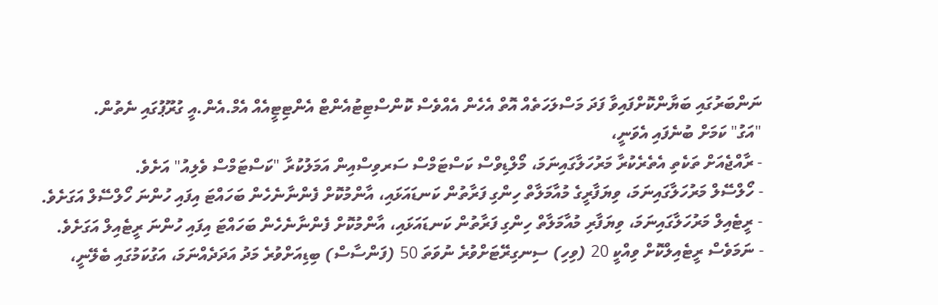ނަންބަރުގައި ބަޔާންކޮށްފައިވާ ފަދަ މަސްލަހަތެއް އޮތް އެހެން އެއްވެސް ކޮންސްޓިޓުއެންޓް އެންޓިޓީއެއް އެމް.އެން.އީ ގުރޫޕުގައި ނެތުން.
"އަގު" ކަމަށް ބުނެފައި އެވަނީ،
- ރާއްޖެއަށް ތަކެތި އެތެރެކުރާ މަރުހަލާގައިނަމަ، މޯލްޑިވްސް ކަސްޓަމްސް ސަރވިސްއިން އަމަލުކުރާ "ކަސްޓަމްސް ވެލިއު" އަށެވެ.
- ހޯލްސޭލް މަރުހަލާގައިނަމަ، ވިޔަފާރީގެ މުއާމަލާތް ހިންގި ފަރާތުން ކަނޑައަޅައި، އާންމުކޮށް ފެންނާނެހެން ބަހައްޓަ އިފައި ހުންނަ ހޯލްސޭލް އަގަށެވެ.
- ރީޓެއިލް މަރުހަލާގައިނަމަ، ވިޔަފާރި މުއާމަލާތް ހިންގި ފަރާތުން ކަނޑައަޅައި، އާންމުކޮށް ފެންނާނެހެން ބަހައްޓަ އިފައި ހުންނަ ރީޓެއިލް އަގަށެވެ.
- ނަމަވެސް ރީޓެއިލްކޮށް ވިއްކީ 20 (ވިހި) ސިނގިރޭޓަށްވުރެ ނުވަތަ 50 (ފަންސާސް) ބިޑިއަށްވުރެ މަދު އަދަދެއްނަމަ، އަގުކަމުގައި ބެލޭނީ،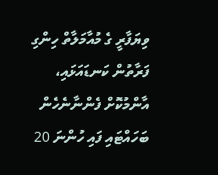ވިޔަފާރީ ގެ މުއާމަލާތް ހިންގި ފަރާތުން ކަނޑައަޅައި، އާންމުކޮށް ފެންނާނެހެން ބަހައްޓައި ފައި ހުންނަ 20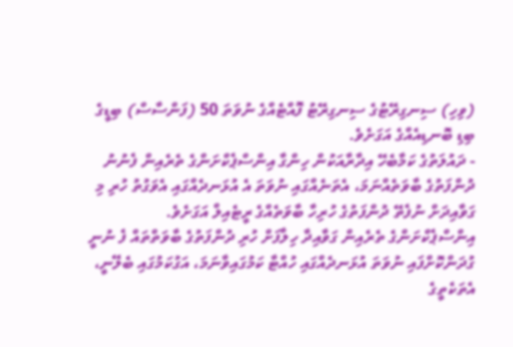(ވިހި) ސިނގިރޭޓުގެ ސިނގިރޭޓު ފޮއްޓެއްގެ ނުވަތަ 50 (ފަންސާސް) ބިޑީގެ ބިޑި ބޮނޑިއެއްގެ އަގަށެވެ.
- ދައުލަތުގެ ކަމާބެހޭ އިދާރާއަކުން ހިންގާ އިންސްޕެކްށަންގެ ތެރެއިން ފެނުނު ދުންފަތުގެ ބާވަތެއްނަމަ، އެތަނެއްގައި ނުވަތަ އެ އުޅަނދެއްގައި އެވަގުތު ހުރި މި ގަވާއިދަށް ނުފެތޭ ދުންފަތުގެ ހުރިހާ ބާވަތެއްގެ ރީޓެއިލް އަގަށެވެ. އިންސްޕެކްށަންގެ ތެރެއިން ގަވާއިދާ ހިލާފަށް ހުރި ދުންފަތުގެ ބާވަތްތައް ފެ ނުނީ ގުދަންކޮށްފައި ނުވަތަ އުޅަނދެއްގައި ހުއްޓާ ކަމުގައިވާނަމަ، އަގުކަމުގައި ބެލޭނީ، އެތަކެތީގެ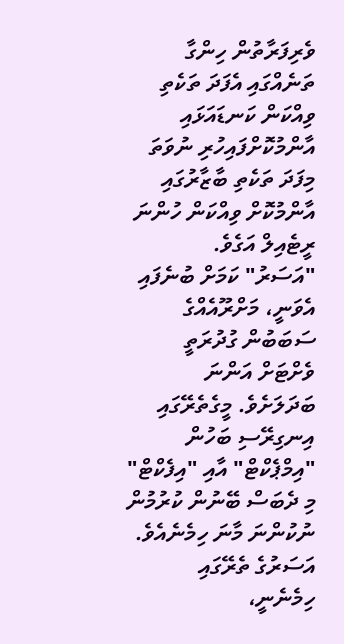ވެރިފަރާތުން ހިންގާ ތަނެއްގައި އެފަދަ ތަކެތި ވިއްކަން ކަނޑައަޅައި އާންމުކޮށްފައިހުރި ނުވަތަ މިފަދަ ތަކެތި ބާޒާރުގައި އާންމުކޮށް ވިއްކަން ހުންނަ ރީޓެއިލް އަގެވެ.
"އަސަރު" ކަމަށް ބުނެފައި އެވަނީ، މަށްރޫއެއްގެ ސަބަބުން ގުދުރަތީ ވެށްޓަށް އަންނަ ބަދަލަށެވެ. މީގެތެރޭގައި އިނގިރޭސި ބަހުން "އިމްޕެކްޓް" އާއި "އިފެކްޓް" މި ދެބަސް ބޭނުން ކުރުމުން ނުކުންނަ މާނަ ހިމެނެއެވެ. އަސަރުގެ ތެރޭގައި ހިމެނެނީ،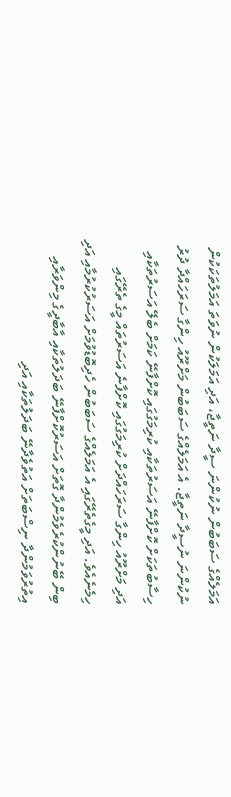އަމަލެއްގެ ސަބަބުން ނުކުންނަ ސީދާ ނަތީޖާ، އަދި އަމަލަކުން ނުވަތަ އަމަލުތަކަކުން ނުކުންނަ ނުސީދާ ނަތީޖާ. އެ އަމަލެއްގެ ސަބަބުން މަށްރޫއު ހިންގާ ސަރަހައްދާ ދުރު ހިސާބުތަކަށް ކޮށްފާނޭ އަސަރުތަކާއި ކުރިމަގުގައި ކޮށްފާނޭ ކަމަށް ބެލޭ އަސަރުތަކާއި އަދި މަށްރޫއު ހިންގާ ސަރަހައްދަށް ކުރިމަގުގައި ކޮށްފާނެ އަސަރުތައް މީގެ ތެރޭގައި ހިމެނެއެވެ. އަދި މީގެތެރޭގައި އެ އަމަލެއްގެ ސަބަބުން ހެދިބޮޑުވުމަށް އަސަރުކުރުމާއި އަދި ބިން ބޭނުންކުރެވެމުންދާ ގޮތަށް އަސަރުކޮށްފާނޭ ބަދަލުތަކާއި އާބާދީގެ މިންވަރާއި އިތުރުވަމުންދާ ނިސްބަތަށް އަތުވެދާނޭ ބަދަލުތަކާއި އަދި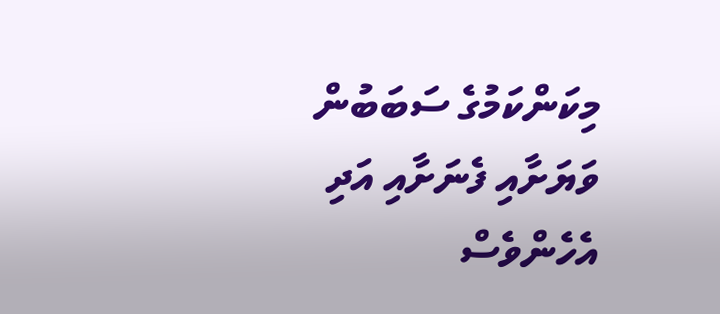މިކަންކަމުގެ ސަބަބުން ވަޔަށާއި ފެނަށާއި އަދި އެހެންވެސް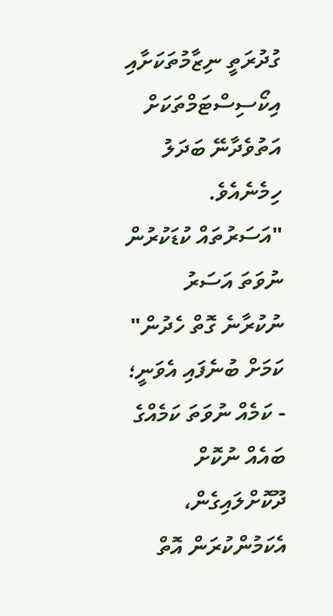ގުދުރަތީ ނިޒާމުތަކަށާއި އިކޯސިސްޓަމްތަކަށް އަތުވެދާނޭ ބަދަލު ހިމެނެއެވެ.
"އަސަރުތައް ކުޑަކުރުން ނުވަތަ އަސަރު ނުކުރާނެ ގޮތް ހެދުން" ކަމަށް ބުނެފައި އެވަނީ؛
- ކަމެއް ނުވަތަ ކަމެއްގެ ބައެއް ނުކޮށް ދޫކޮށްލައިގެން، އެކަމުންކުރަން އޮތް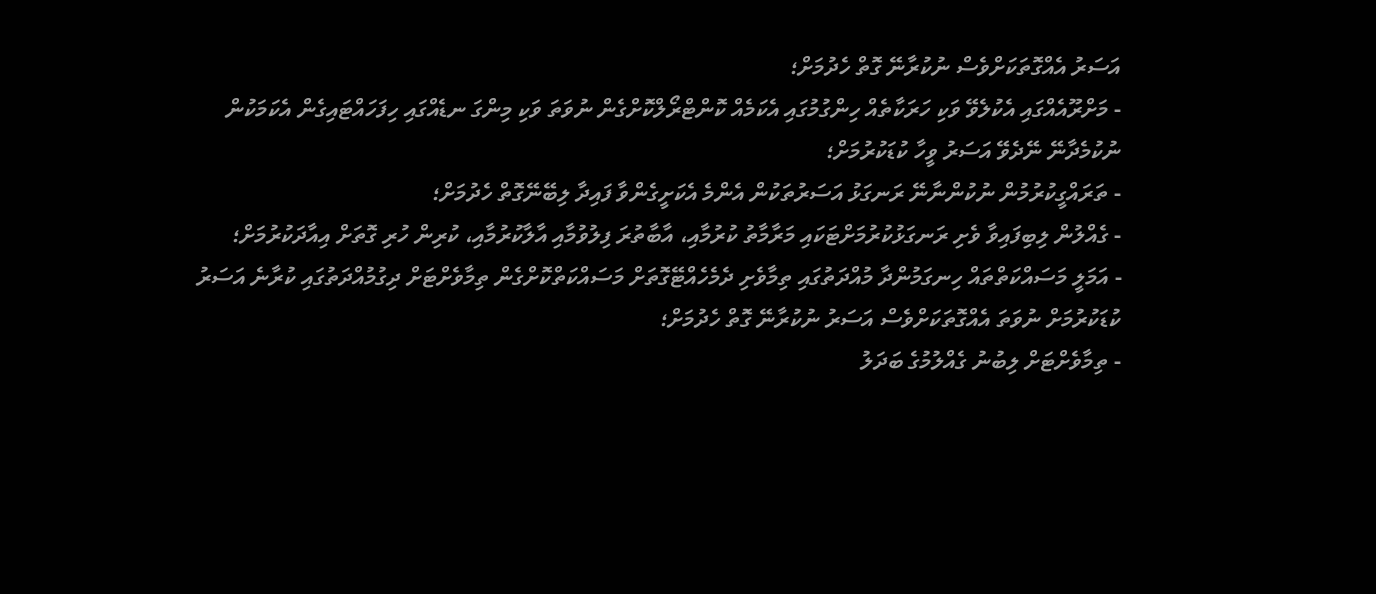އަސަރު އެއްގޮތަކަށްވެސް ނުކުރާނޭ ގޮތް ހެދުމަށް؛
- މަށްރޫއެއްގައި އެކުލެވޭ ވަކި ހަރަކާތެއް ހިންގުމުގައި އެކަމެއް ކޮންޓްރޯލްކޮށްގެން ނުވަތަ ވަކި މިންގަ ނޑެއްގައި ހިފަހައްޓައިގެން އެކަމަކުން ނުކުމެދާނޭ ނޭދެވޭ އަސަރު ވީހާ ކުޑަކުރުމަށް؛
- ތަރައްގީކުރުމުން ނުކުންނާނޭ ރަނގަޅު އަސަރުތަކުން އެންމެ އެކަށީގެންވާ ފައިދާ ލިބޭނޭގޮތް ހެދުމަށް؛
- ގެއްލުން ލިބިފައިވާ ވެށި ރަނގަޅުކުރުމަށްޓަކައި މަރާމާތު ކުރުމާއި، އާބާތުރަ ފިލުވުމާއި އާލާކުރުމާއި، ކުރިން ހުރި ގޮތަށް އިއާދަކުރުމަށް؛
- އަމަލީ މަސައްކަތްތައް ހިނގަމުންދާ މުއްދަތުގައި ތިމާވެށި ދެމެހެއްޓޭގޮތަށް މަސައްކަތްކޮށްގެން ތިމާވެށްޓަށް ދިގުމުއްދަތުގައި ކުރާނެ އަސަރު ކުޑަކުރުމަށް ނުވަތަ އެއްގޮތަކަށްވެސް އަސަރު ނުކުރާނޭ ގޮތް ހެދުމަށް؛
- ތިމާވެށްޓަށް ލިބުނު ގެއްލުމުގެ ބަދަލު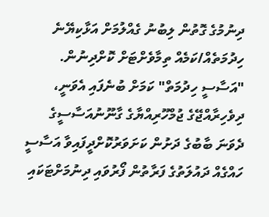ދިނުމުގެ ގޮތުން ލިބުނު ގެއްލުމަށް އަޅާކިޔޭނެ ހިދުމަތެއް/ކަމެއް ތިމާވެށްޓަށް ކޮށްދިނުން.
"އަސާސީ ހިދުމަތް" ކަމަށް ބުނެފައި އެވަނީ، ދިވެހިރާއްޖޭގެ ޖުމްހޫރިއްޔާގެ ގާނޫނުއަސާސީގެ ދެވަނަ ބާބުގެ ދަށުން ކަށަވަރުކޮށްދީފައިވާ އަސާސީ ހައްގެއް ދައުލަތުގެ ފަރާތުން ފޯރުވައި ދިނުމަށްޓަކައި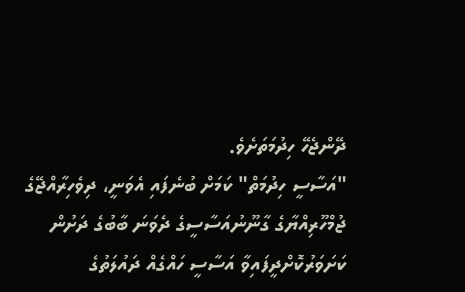ދޭންޖެހޭ ހިދުމަތަށެވެ.
"އަސާސީ ހިދުމަތް" ކަމަށް ބުނެފައި އެވަނީ، ދިވެހިރާއްޖޭގެ ޖުމްހޫރިއްޔާގެ ގާނޫނުއަސާސީގެ ދެވަނަ ބާބުގެ ދަށުން ކަށަވަރުކޮށްދީފައިވާ އަސާސީ ހައްގެއް ދައުލަތުގެ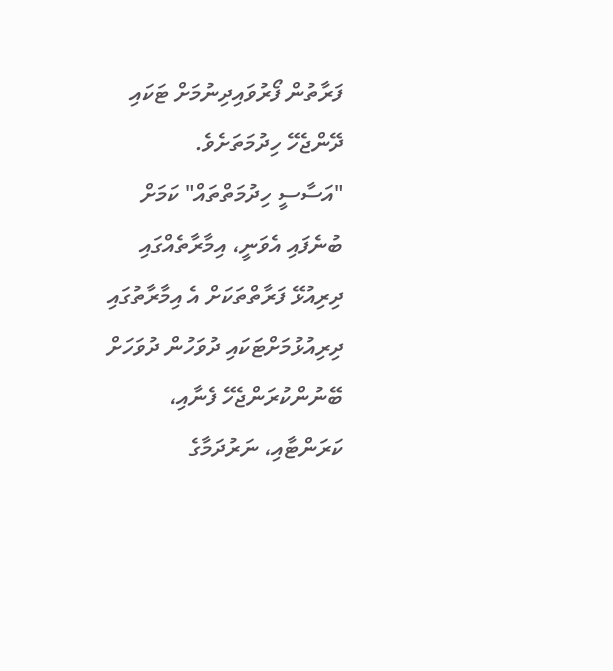ފަރާތުން ފޯރުވައިދިނުމަށް ޓަކައި ދޭންޖެހޭ ހިދުމަތަށެވެ.
"އަސާސީ ހިދުމަތްތައް" ކަމަށް ބުނެފައި އެވަނީ، އިމާރާތެއްގައި ދިރިއުޅޭ ފަރާތްތަކަށް އެ އިމާރާތުގައި ދިރިއުޅުމަށްޓަކައި ދުވަހުން ދުވަހަށް ބޭނުންކުރަންޖެހޭ ފެނާއި، ކަރަންޓާއި، ނަރުދަމާގެ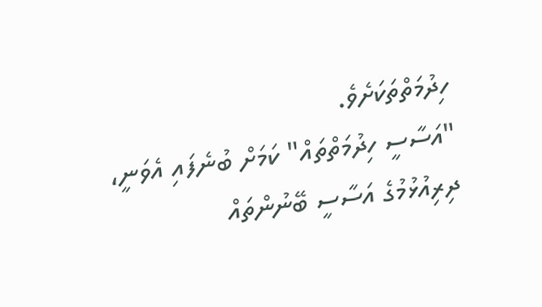ހިދުމަތްތަކަށެވެ.
"އަސާސީ ހިދުމަތްތައް" ކަމަށް ބުނެފައި އެވަނީ، ދިރިއުޅުމުގެ އަސާސީ ބޭނުންތައް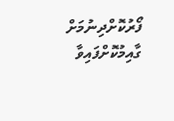ފޯރުކޮށްދިނުމަށް ގާއިމުކޮށްފައިވާ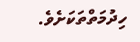ހިދުމަތްތަކަށެވެ.